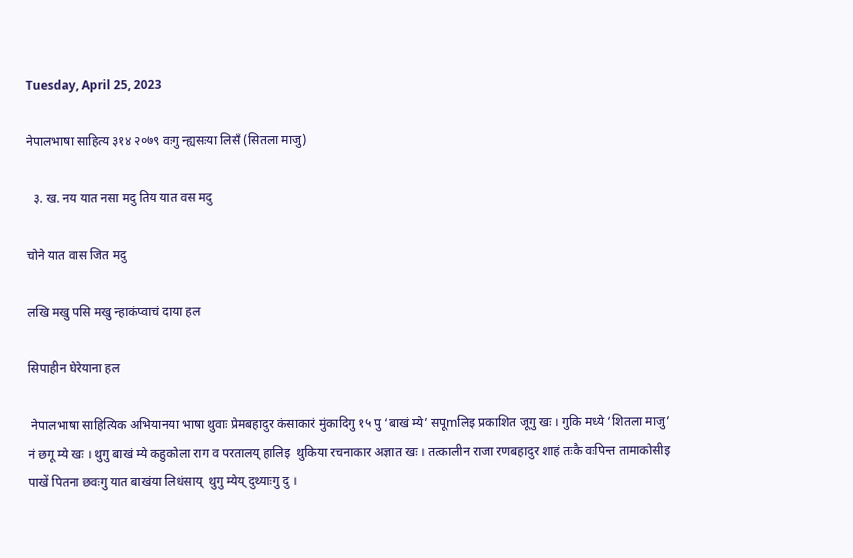Tuesday, April 25, 2023

नेपालभाषा साहित्य ३१४ २०७९ वःगु न्ह्यसःया लिसँ (सितला माजु)

  ३. ख. नय यात नसा मदु तिय यात वस मदु

चोने यात वास जित मदु

लखि मखु पसि मखु न्हाकंप्वाचं दाया हल

सिपाहीन घेरेयाना हल

 नेपालभाषा साहित्यिक अभियानया भाषा थुवाः प्रेमबहादुर कंसाकारं मुंकादिगु १५ पु ‘बाखं म्ये’ सपूmलिइ प्रकाशित जूगु खः । गुकि मध्ये ‘शितला माजु’  नं छगू म्ये खः । थुगु बाखं म्ये कहुकोला राग व परतालय् हालिइ  थुकिया रचनाकार अज्ञात खः । तत्कालीन राजा रणबहादुर शाहं तःकै वःपिन्त तामाकोसीइ पाखें पितना छवःगु यात बाखंया लिधंसाय्  थुगु म्येय् दुथ्याःगु दु ।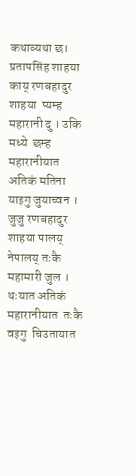कथाव्यथा छ। प्रतापसिंह शाहया काय् रणबहादुर शाहया  प्यम्ह महारानी दु । उकि मध्ये  छम्ह महारानीयात  अतिकं मतिना याइगु जुयाच्वन । जुजु रणबहादुर शाहया पालय् नेपालय् तःकै महामारी जुल ।  थःयात अतिकं महारानीयात  तःकै वइगु  चिउतायात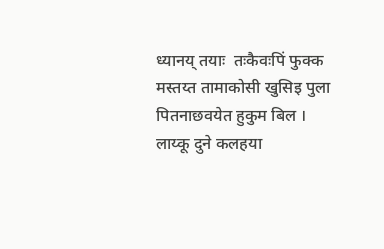ध्यानय् तयाः  तःकैवःपिं फुक्क मस्तय्त तामाकोसी खुसिइ पुला पितनाछवयेत हुकुम बिल । लाय्कू दुने कलहया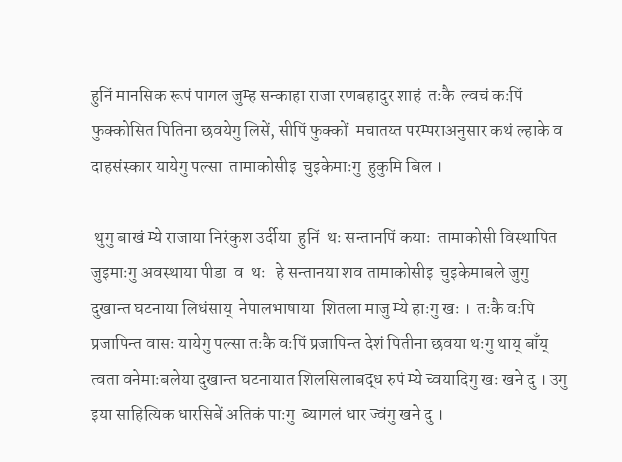हुनिं मानसिक रूपं पागल जुम्ह सन्काहा राजा रणबहादुर शाहं  तःकै  ल्वचं कःपिं फुक्कोसित पितिना छवयेगु लिसें, सीपिं फुक्कों  मचातय्त परम्पराअनुसार कथं ल्हाके व दाहसंस्कार यायेगु पल्सा  तामाकोसीइ  चुइकेमाःगु  हुकुमि बिल ।

 थुगु बाखं म्ये राजाया निरंकुश उर्दीया  हुनिं  थः सन्तानपिं कयाः  तामाकोसी विस्थापित जुइमाःगु अवस्थाया पीडा  व  थः   हे सन्तानया शव तामाकोसीइ  चुइकेमाबले जुगु दुखान्त घटनाया लिधंसाय्  नेपालभाषाया  शितला माजु म्ये हाःगु खः ।  तःकै वःपि प्रजापिन्त वासः यायेगु पल्सा तःकै वःपिं प्रजापिन्त देशं पितीना छवया थःगु थाय् बाँय् त्वता वनेमाःबलेया दुखान्त घटनायात शिलसिलाबद्ध रुपं म्ये च्वयादिगु खः खने दु । उगु इया साहित्यिक धारसिबें अतिकं पाःगु  ब्यागलं धार ज्वंगु खने दु ।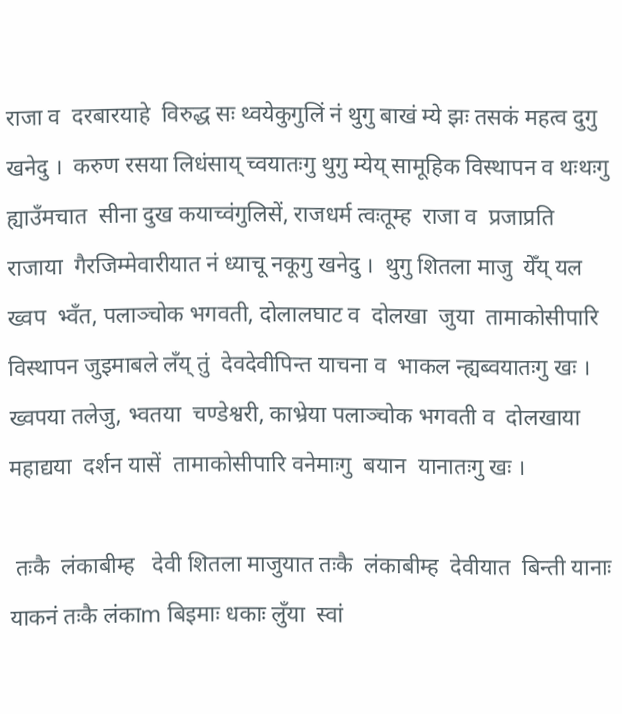राजा व  दरबारयाहे  विरुद्ध सः थ्वयेकुगुलिं नं थुगु बाखं म्ये झः तसकं महत्व दुगु खनेदु ।  करुण रसया लिधंसाय् च्वयातःगु थुगु म्येय् सामूहिक विस्थापन व थःथःगु  ह्याउँमचात  सीना दुख कयाच्वंगुलिसें, राजधर्म त्वःतूम्ह  राजा व  प्रजाप्रति राजाया  गैरजिम्मेवारीयात नं ध्याचू नकूगु खनेदु ।  थुगु शितला माजु  येँय् यल ख्वप  भ्वँत, पलाञ्चोक भगवती, दोलालघाट व  दोलखा  जुया  तामाकोसीपारि विस्थापन जुइमाबले लँय् तुं  देवदेवीपिन्त याचना व  भाकल न्ह्यब्वयातःगु खः ।  ख्वपया तलेजु, भ्वतया  चण्डेश्वरी, काभ्रेया पलाञ्चोक भगवती व  दोलखाया महाद्यया  दर्शन यासें  तामाकोसीपारि वनेमाःगु  बयान  यानातःगु खः ।

 तःकै  लंकाबीम्ह   देवी शितला माजुयात तःकै  लंकाबीम्ह  देवीयात  बिन्ती यानाः  याकनं तःकै लंकाm बिइमाः धकाः लुँया  स्वां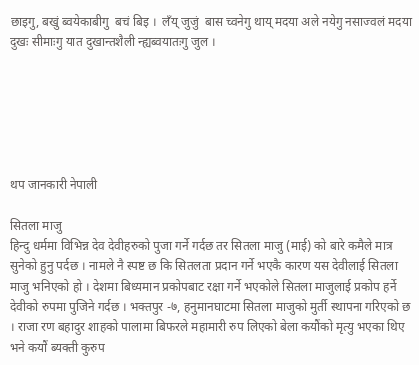छाइगु, बखुं ब्वयेकाबीगु  बचं बिइ ।  लँय् जुजुं  बास च्वनेगु थाय् मदया अले नयेगु नसाज्वलं मदया दुखः सीमाःगु यात दुखान्तशैली न्ह्यब्वयातःगु जुल ।






थप जानकारी नेपाली

सितला माजु
हिन्दु धर्ममा विभिन्न देव देवीहरुको पुजा गर्ने गर्दछ तर सितला माजु (माई) को बारे कमैले मात्र सुनेको हुनु पर्दछ । नामले नै स्पष्ट छ कि सितलता प्रदान गर्ने भएकै कारण यस देवीलाई सितला माजु भनिएको हो । देशमा बिध्यमान प्रकोपबाट रक्षा गर्ने भएकोले सितला माजुलाई प्रकोप हर्ने देवीको रुपमा पुजिने गर्दछ । भक्तपुर -७, हनुमानघाटमा सितला माजुको मुर्ती स्थापना गरिएको छ । राजा रण बहादुर शाहको पालामा बिफरले महामारी रुप लिएको बेला कयौंको मृत्यु भएका थिए भने कयौं ब्यक्ती कुरुप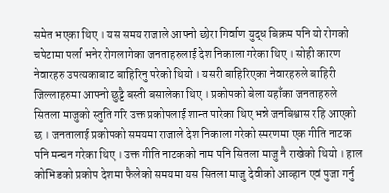समेत भएका थिए । यस समय राजाले आफ्नो छोरा गिर्वाण युद्ध बिक्रम पनि यो रोगको चपेटामा पर्ला भनेर रोगलागेका जनताहरुलाई देश निकाला गरेका थिए । सोही कारण नेवारहरु उपत्यकाबाट बाहिरिनु परेको थियो । यसरी बाहिरिएका नेवारहरुले बाहिरी जिल्लाहरुमा आफ्नो छुट्टै बस्ती बसालेका थिए । प्रकोपको बेला यहाँका जनताहरुले सितला माजुको स्तुति गरि उक्त प्रकोपलाई शान्त पारेका थिए भन्ने जनबिश्वास रहि आएको छ । जनतालाई प्रकोपको समयमा राजाले देश निकाला गरेको स्मरणमा एक गीति नाटक पनि मन्चन गरेका थिए । उक्त गीति नाटकको नाम पनि सितला माजु नै राखेको थियो । हाल कोभिडको प्रकोप देशमा फैलेको समयमा यस सितला माजु देवीको आव्हान एवं पुजा गर्नु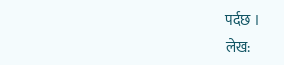पर्दछ ।
लेख: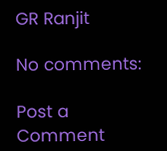GR Ranjit

No comments:

Post a Comment